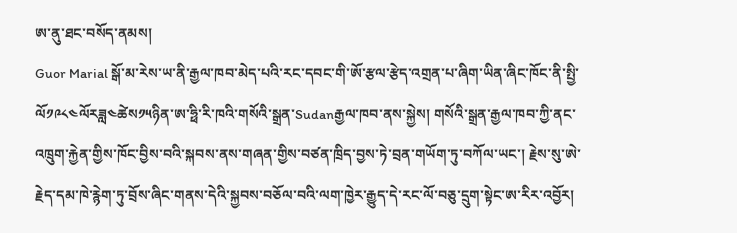ཨ་ནུ་ཐང་བསོད་ནམས།
Guor Marial སྒོ་མ་རེས་ཡ་ནི་རྒྱལ་ཁབ་མེད་པའི་རང་དབང་གི་ཨོ་རྩལ་རྩེད་འགྲན་པ་ཞིག་ཡིན་ཞིང་ཁོང་ནི་སྤྱི་ལོ༡༩༨༤ལོརཟླ༤ཚེས༡༥ཉིན་ཨ་ཧྥི་རི་ཁའི་གསོའི་སྒྲན་Sudanརྒྱལ་ཁབ་ནས་སྐྱེས། གསོའི་སྒྲན་རྒྱལ་ཁབ་ཀྱི་ནང་འཁྲུག་རྐྱེན་གྱིས་ཁོང་བྱིས་བའི་སྐབས་ནས་གཞན་གྱིས་བཙན་ཁྲིད་བྱས་ཏེ་བྲན་གཡོག་ཏུ་བཀོལ་ཡང་། རྗེས་སུ་ཨེ་རྗེད་དམ་ཁེ་རྙེག་ཏུ་བྲོས་ཞིང་གནས་དེའི་སྐྱབས་བཅོལ་བའི་ལག་ཁྱེར་རྒྱུད་དེ་རང་ལོ་བཅུ་དྲུག་སྟེང་ཨ་རིར་འབྱོར།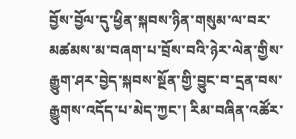བྱོས་བྱོལ་དུ་ཕྱིན་སྐབས་ཉིན་གསུམ་ལ་བར་མཚམས་མ་བཞག་པ་བྲོས་བའི་ཉེར་ལེན་གྱིས་རྒྱུག་ཤར་བྱེད་སྐབས་སྔོན་གྱི་བྱུང་བ་དྲན་བས་རྒྱུགས་འདོད་པ་མེད་ཀྱང་། རིམ་བཞིན་འཚོར་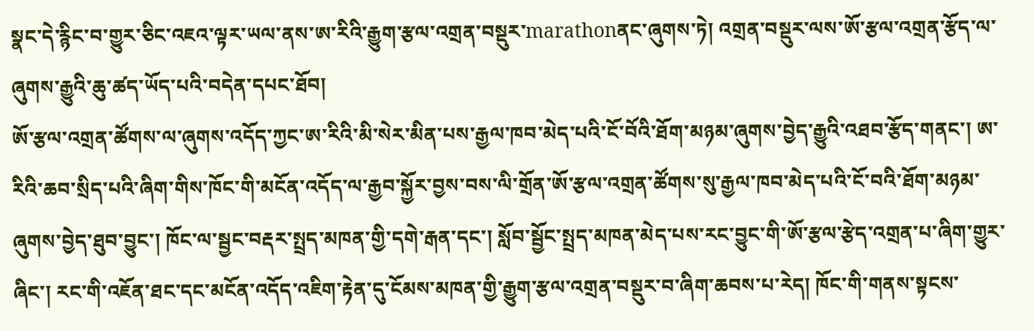སྣང་དེ་རྙིང་བ་གྱུར་ཅིང་འཇའ་ལྟར་ཡལ་ནས་ཨ་རིའི་རྒྱུག་རྩལ་འགྲན་བསྡུར་marathonནང་ཞུགས་ཏེ། འགྲན་བསྡུར་ལས་ཨོ་རྩལ་འགྲན་རྩོད་ལ་ཞུགས་རྒྱུའི་ཆུ་ཚད་ཡོད་པའི་བདེན་དཔང་ཐོབ།
ཨོ་རྩལ་འགྲན་ཚོགས་ལ་ཞུགས་འདོད་ཀྱང་ཨ་རིའི་མི་སེར་མིན་པས་རྒྱལ་ཁབ་མེད་པའི་ངོ་བོའི་ཐོག་མཉམ་ཞུགས་བྱེད་རྒྱུའི་འཐབ་རྩོད་གནང་། ཨ་རིའི་ཆབ་སྲིད་པའི་ཞིག་གིས་ཁོང་གི་མངོན་འདོད་ལ་རྒྱབ་སྐྱོར་བྱས་བས་ལི་གྲོན་ཨོ་རྩལ་འགྲན་ཚོགས་སུ་རྒྱལ་ཁབ་མེད་པའི་ངོ་བའི་ཐོག་མཉམ་ཞུགས་བྱེད་ཐུབ་བྱུང་། ཁོང་ལ་སྦྱང་བརྡར་སྤྲད་མཁན་གྱི་དགེ་རྒན་དང་། སློབ་སྦྱོང་སྤྲད་མཁན་མེད་པས་རང་བྱུང་གི་ཨོ་རྩལ་རྩེད་འགྲན་པ་ཞིག་གྱུར་ཞིང་། རང་གི་འཇོན་ཐང་དང་མངོན་འདོད་འཇིག་རྟེན་དུ་ངོམས་མཁན་གྱི་རྒྱུག་རྩལ་འགྲན་བསྡུར་བ་ཞིག་ཆབས་པ་རེད། ཁོང་གི་གནས་སྟངས་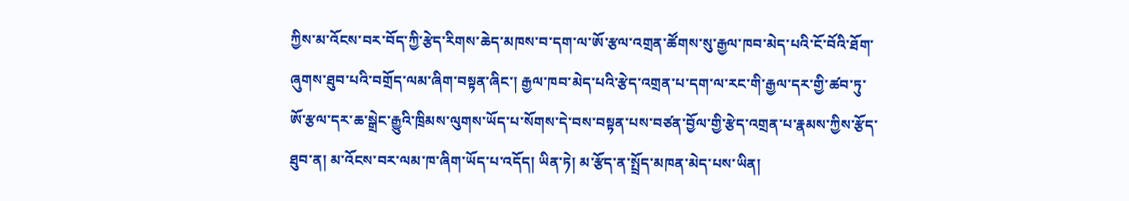ཀྱིས་མ་འོངས་བར་བོད་ཀྱི་རྩེད་རིགས་ཆེད་མཁས་བ་དག་ལ་ཨོ་རྩལ་འགྲན་ཚོགས་སུ་རྒྱལ་ཁབ་མེད་པའི་ངོ་བོའི་ཐོག་ཞུགས་ཐུབ་པའི་བགྲོད་ལམ་ཞིག་བསྟན་ཞིང་། རྒྱལ་ཁབ་མེད་པའི་རྩེད་འགྲན་པ་དག་ལ་རང་གི་རྒྱལ་དར་གྱི་ཚབ་ཏུ་ཨོ་རྩལ་དར་ཆ་སྒྲེང་རྒྱུའི་ཁྲིམས་ལུགས་ཡོད་པ་སོགས་དེ་བས་བསྟན་པས་བཙན་བྱོལ་གྱི་རྩེད་འགྲན་པ་རྣམས་ཀྱིས་རྩོད་ཐུབ་ན། མ་འོངས་བར་ལམ་ཁ་ཞིག་ཡོད་པ་འདོད། ཡིན་ཏེ། མ་རྩོད་ན་སྤྲོད་མཁན་མེད་པས་ཡིན།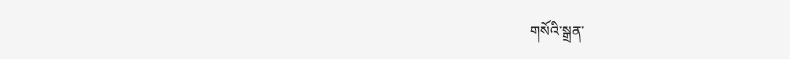གསོའི་སྒྲན་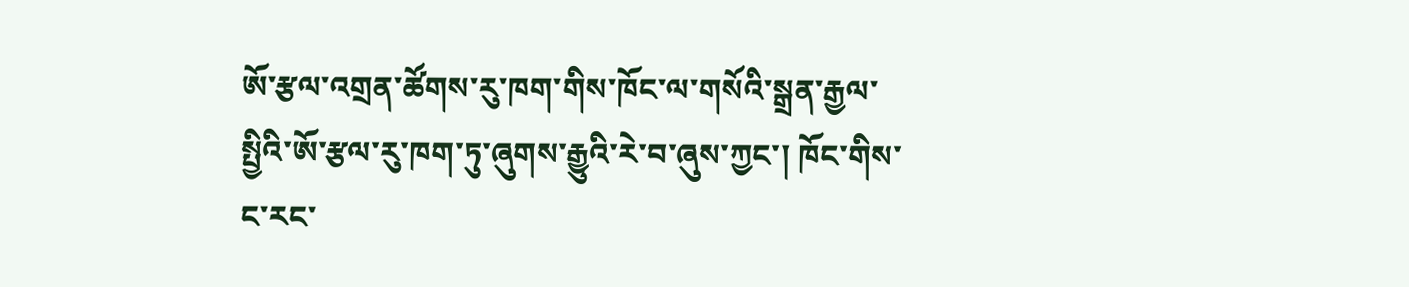ཨོ་རྩལ་འགྲན་ཚོགས་རུ་ཁག་གིས་ཁོང་ལ་གསོའི་སྒྲན་རྒྱལ་སྤྱིའི་ཨོ་རྩལ་རུ་ཁག་ཏུ་ཞུགས་རྒྱུའི་རེ་བ་ཞུས་ཀྱང་། ཁོང་གིས་ང་རང་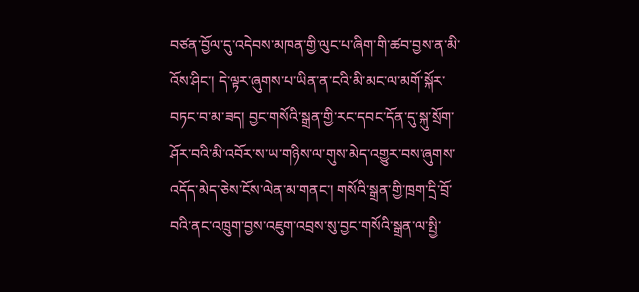བཙན་བྱོལ་དུ་འདེབས་མཁན་གྱི་ལུང་པ་ཞིག་གི་ཚབ་བྱས་ན་མི་འོས་ཤིང་། དེ་ལྟར་ཞུགས་པ་ཡིན་ན་ངའི་མི་མང་ལ་མགོ་སྐོར་བཏང་བ་མ་ཟད། བྱང་གསོའི་སྒྲན་གྱི་རང་དབང་དོན་དུ་སྐུ་སྲོག་ཤོར་བའི་མི་འབོར་ས་ཡ་གཉིས་ལ་གུས་མེད་འགྱུར་བས་ཞུགས་འདོད་མེད་ཅེས་ངོས་ལེན་མ་གནང་། གསོའི་སྒྲན་གྱི་ཁྲག་དྲི་བྲོ་བའི་ནང་འཁྲུག་བྱས་འཇུག་འབྲས་སུ་བྱང་གསོའི་སྒྲན་ལ་སྤྱི་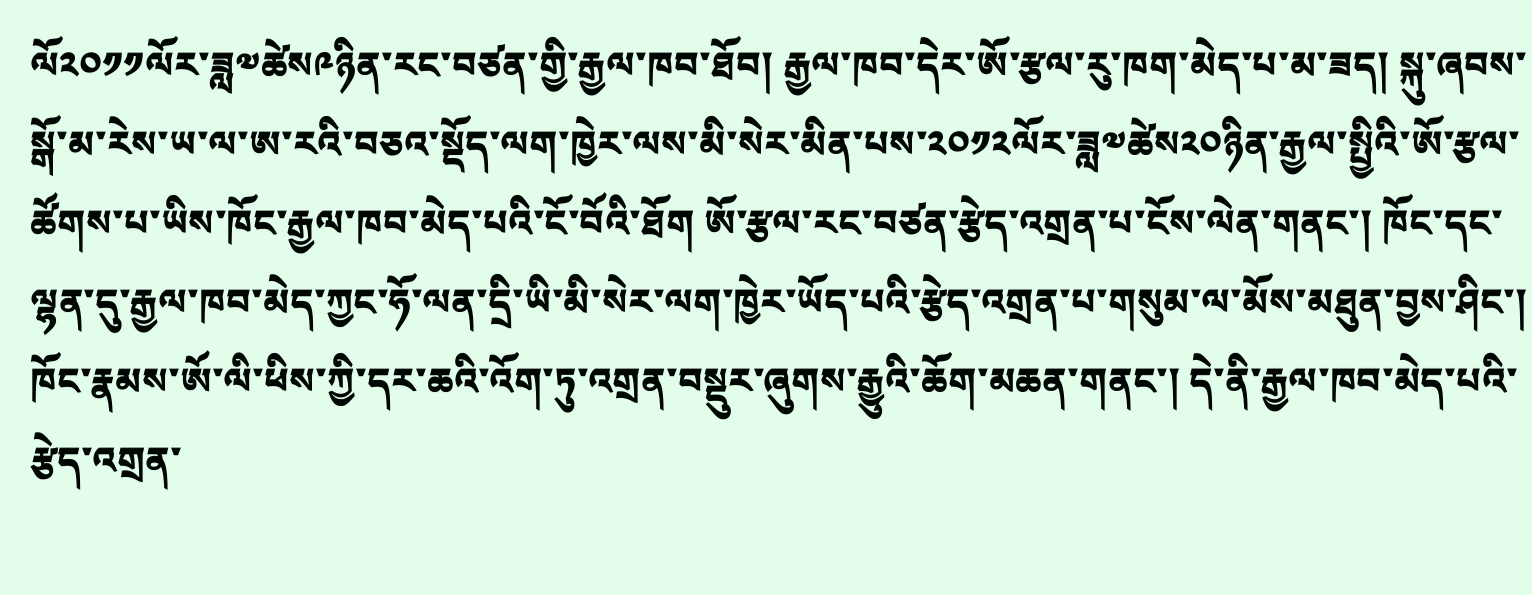ལོ༢༠༡༡ལོར་ཟླ༧ཚེས༩ཉིན་རང་བཙན་གྱི་རྒྱལ་ཁབ་ཐོབ། རྒྱལ་ཁབ་དེར་ཨོ་རྩལ་རུ་ཁག་མེད་པ་མ་ཟད། སྐུ་ཞབས་སྒོ་མ་རེས་ཡ་ལ་ཨ་རའི་བཅའ་སྡོད་ལག་ཁྱེར་ལས་མི་སེར་མིན་པས་༢༠༡༢ལོར་ཟླ༧ཚེས༢༠ཉིན་རྒྱལ་སྤྱིའི་ཨོ་རྩལ་ཚོགས་པ་ཡིས་ཁོང་རྒྱལ་ཁབ་མེད་པའི་ངོ་བོའི་ཐོག ཨོ་རྩལ་རང་བཙན་རྩེད་འགྲན་པ་ངོས་ལེན་གནང་། ཁོང་དང་ལྷན་དུ་རྒྱལ་ཁབ་མེད་ཀྱང་ཧོ་ལན་དྲི་ཡི་མི་སེར་ལག་ཁྱེར་ཡོད་པའི་རྩེད་འགྲན་པ་གསུམ་ལ་མོས་མཐུན་བྱས་ཤིང་། ཁོང་རྣམས་ཨོ་ལི་ཕིས་ཀྱི་དར་ཆའི་འོག་ཏུ་འགྲན་བསྡུར་ཞུགས་རྒྱུའི་ཆོག་མཆན་གནང་། དེ་ནི་རྒྱལ་ཁབ་མེད་པའི་རྩེད་འགྲན་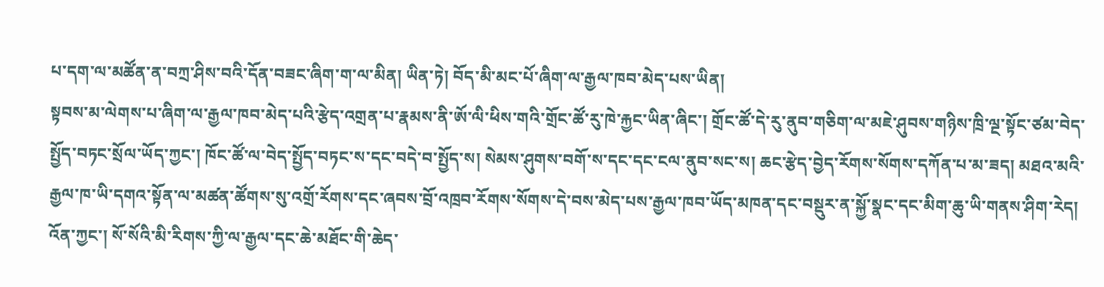པ་དག་ལ་མཚོན་ན་བཀྲ་ཤིས་བའི་དོན་བཟང་ཞིག་ག་ལ་མིན། ཡིན་ཏེ། བོད་མི་མང་པོ་ཞིག་ལ་རྒྱལ་ཁབ་མེད་པས་ཡིན།
སྟབས་མ་ལེགས་པ་ཞིག་ལ་རྒྱལ་ཁབ་མེད་པའི་རྩེད་འགྲན་པ་རྣམས་ནི་ཨོ་ལི་ཕིས་གའི་གྲོང་ཚོ་རུ་ཁེ་རྐྱང་ཡིན་ཞིང་། གྲོང་ཚོ་དེ་རུ་ནུབ་གཅིག་ལ་མཇེ་ཤུབས་གཉིས་ཁྲི་ལྔ་སྟོང་ཙམ་བེད་སྤྱོད་བཏང་སྲོལ་ཡོད་ཀྱང་། ཁོང་ཚོ་ལ་བེད་སྤྱོད་བཏང་ས་དང་བདེ་བ་སྤྱོད་ས། སེམས་ཤུགས་བགོ་ས་དང་དང་ངལ་ནུབ་སང་ས། ཆང་རྩེད་བྱེད་རོགས་སོགས་དཀོན་པ་མ་ཟད། མཐའ་མའི་རྒྱལ་ཁ་ཡི་དགའ་སྟོན་ལ་མཚན་ཚོགས་སུ་འགྲོ་རོགས་དང་ཞབས་བྲོ་འཁྲབ་རོགས་སོགས་དེ་བས་མེད་པས་རྒྱལ་ཁབ་ཡོད་མཁན་དང་བསྡུར་ན་སྐྱོ་སྣང་དང་མིག་ཆུ་ཡི་གནས་ཤིག་རེད། འོན་ཀྱང་། སོ་སོའི་མི་རིགས་ཀྱི་ལ་རྒྱལ་དང་ཆེ་མཐོང་གི་ཆེད་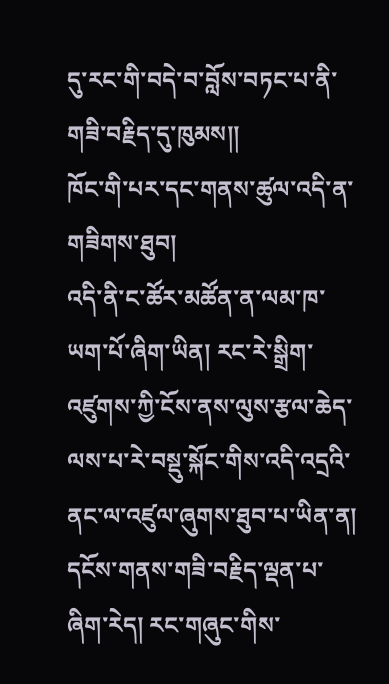དུ་རང་གི་བདེ་བ་བློས་བཏང་པ་ནི་གཟི་བརྗིད་དུ་ཁུམས།།
ཁོང་གི་པར་དང་གནས་ཚུལ་འདི་ན་གཟིགས་ཐུབ།
འདི་ནི་ང་ཚོར་མཚོན་ན་ལམ་ཁ་ཡག་པོ་ཞིག་ཡིན། རང་རེ་སྒྲིག་འཛུགས་ཀྱི་ངོས་ནས་ལུས་རྩལ་ཆེད་ལས་པ་རེ་བསྡུ་སྐོང་གིས་འདི་འདྲའི་ནང་ལ་འཛུལ་ཞུགས་ཐུབ་པ་ཡིན་ན། དངོས་གནས་གཟི་བརྗིད་ལྡན་པ་ཞིག་རེད། རང་གཞུང་གིས་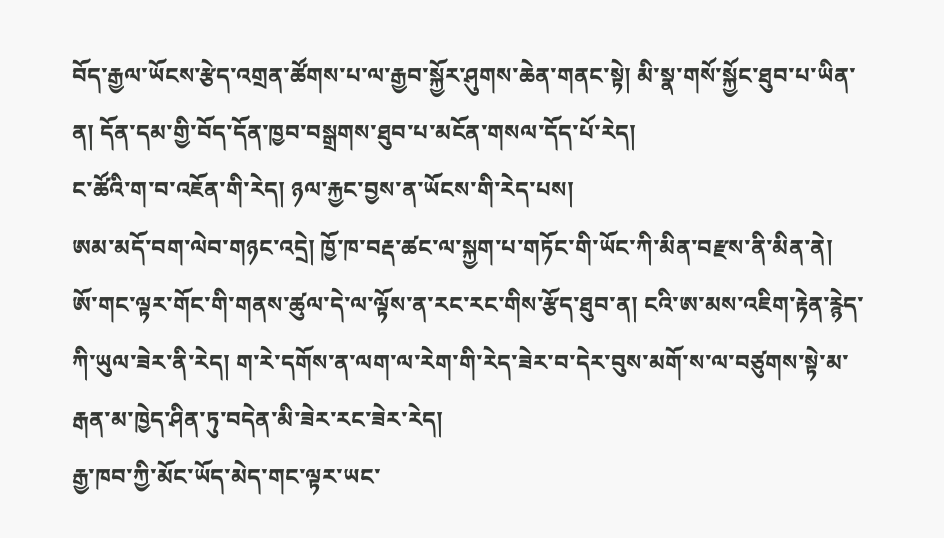བོད་རྒྱལ་ཡོངས་རྩེད་འགྲན་ཚོགས་པ་ལ་རྒྱབ་སྐྱོར་ཤུགས་ཆེན་གནང་སྟེ། མི་སྣ་གསོ་སྐྱོང་ཐུབ་པ་ཡིན་ན། དོན་དམ་གྱི་བོད་དོན་ཁྱབ་བསྒྲགས་ཐུབ་པ་མངོན་གསལ་དོད་པོ་རེད།
ང་ཚོའི་ག་བ་འཇོན་གི་རེད། ཉལ་རྐྱང་བྱས་ན་ཡོངས་གི་རེད་པས།
ཨམ་མདོ་བག་ལེབ་གཉང་འདྲེ། ཁྱོ་ཁ་བརྡ་ཚང་ལ་སྐྱག་པ་གཏོང་གི་ཡོང་ཀི་མིན་བརྫས་ནི་མིན་ནེ།
ཨོ་གང་ལྟར་གོང་གི་གནས་ཚུལ་དེ་ལ་ལྟོས་ན་རང་རང་གིས་རྩོད་ཐུབ་ན། ངའི་ཨ་མས་འཇིག་རྟེན་རྙེད་ཀི་ཡུལ་ཟེར་ནི་རེད། ག་རེ་དགོས་ན་ལག་ལ་རེག་གི་རེད་ཟེར་བ་དེར་བུས་མགོ་ས་ལ་བཙུགས་སྟེ་མ་རྒན་མ་ཁྱེད་ཤིན་ཏུ་བདེན་མི་ཟེར་རང་ཟེར་རེད།
རྒྱ་ཁབ་ཀྱི་མོང་ཡོད་མེད་གང་ལྟར་ཡང་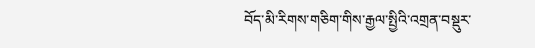བོད་མི་རིགས་གཅིག་གིས་རྒྱལ་སྤྱིའི་འགྲན་བསྡུར་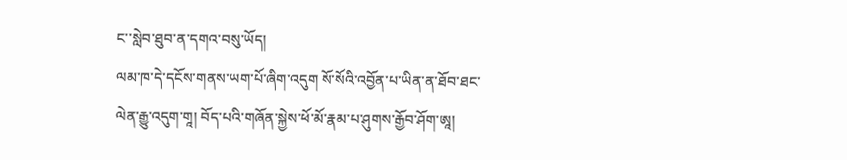ང་་སླེབ་ཐུབ་ན་དགའ་བསུ་ཡོད།
ལམ་ཁ་དེ་དངོས་གནས་ཡག་པོ་ཞིག་འདུག སོ་སོའི་འབྱོན་པ་ཡིན་ན་ཐོབ་ཐང་ལེན་རྒྱུ་འདུག་གཱ། བོད་པའི་གཞོན་སྐྱེས་ཕོ་མོ་རྣམ་པ་ཤུགས་རྒྱོབ་ཤོག་ཨཱ།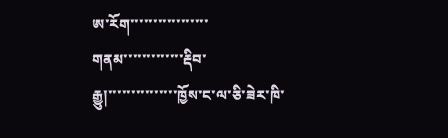ཨ་རོག་་་་་་་་་་་་་་་་་གནམ་་་་་་་་་་་་་རྡིབ་རྒྱུ།་་་་་་་་་་་་་་་ཁྱོས་ང་ལ་ཅི་ཟེར་ཁི་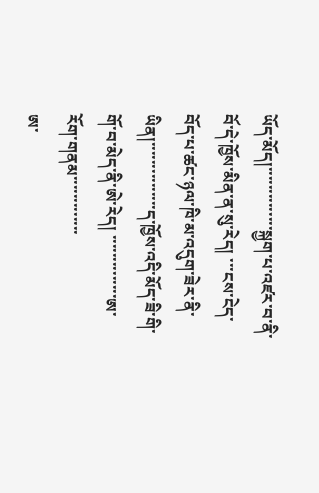ཡོད་མོད།་་་་་་་་་་་་་་སྐྱག་པ་འཛར་བ་ནི་བོ་དེ་ཁྱོས་མིན་ན་སུ་རེད། ་་་ངས་ངེད་བོད་པ་ཚང་ཉལ་ཁི་མ་འདུག་ཟེར་ནི་ཡིན།་་་་་་་་་་་་་་་ད་ཁྱོས་འདི་མོད་ཟི་གི་གོ་བ་མེད་ནི་ཨེ་རེད། ་་་་་་་་་་་་་་ཨ་རོག་གནམ་་་་་་་་་་་་་
ཨ་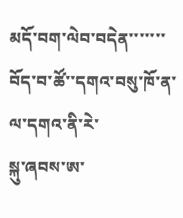མདོ་བག་ལེབ་བདེན་་་་་་་བོད་བ་ཚོ་་དགའ་བསུ་ཁོ་ན་ལ་དགའ་ནི་རེ་
སྐུ་ཞབས་ཨ་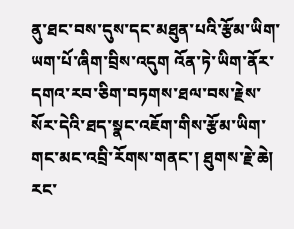ནུ་ཐང་བས་དུས་དང་མཐུན་པའི་རྩོམ་ཡིག་ཡག་པོ་ཞིག་བྲིས་འདུག འོན་ཏེ་ཡིག་ནོར་དགའ་རབ་ཅིག་བཏགས་ཐལ་བས་རྗེས་སོར་དེའི་ཐད་སྣང་འཇོག་གིས་རྩོམ་ཡིག་གང་མང་འབྲི་རོགས་གནང་། ཐུགས་རྗེ་ཆེ།
རང་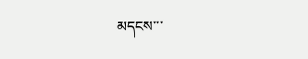མདངས་་་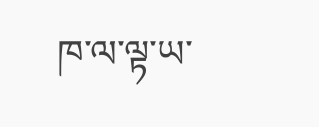ཁ་ལ་ལྟ་ཡ་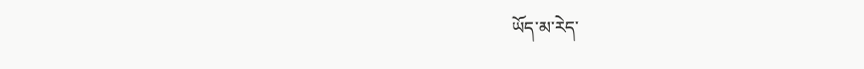ཡོད་མ་རེད་